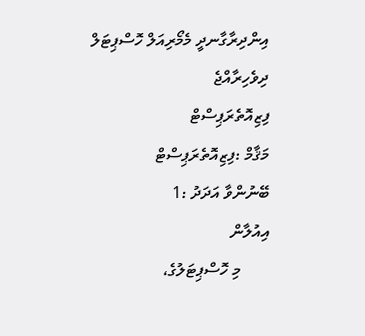އިންދިރާގާނދީ މެމޯރިއަލް ހޮސްޕިޓަލް
ދިވެހިރާއްޖެ
ފިޒިއޮތެރަޕިސްޓް
މަޤާމް :ފިޒިއޮތެރަޕިސްޓް
ބޭނުންވާ އަދަދު :1
އިއުލާން
       މި ހޮސްޕިޓަލުގެ،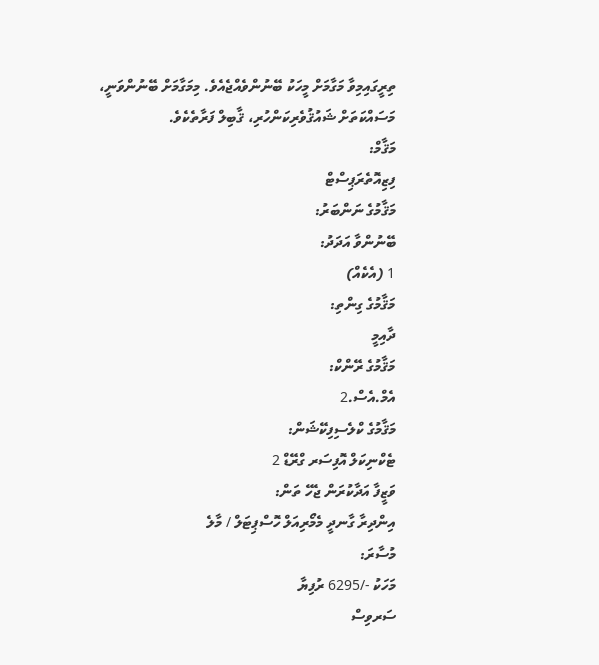ތިރީގައިމިވާ މަގާމަށް މީހަކު ބޭނުންވެއްޖެއެވެ. މިމަގާމަށް ބޭނުންވަނީ، މަސައްކަތަށް ޝައުޤުވެރިކަންހުރި، ޤާބިލް ފަރާތެކެވެ.
މަޤާމް:
ފިޒިއޮތެރަޕިސްޓް
މަޤާމުގެ ނަންބަރު:
ބޭނުންވާ އަދަދު:
1 (އެކެއް)
މަޤާމުގެ ގިންތި:
ދާއިމީ
މަޤާމުގެ ރޭންކް:
އެމް.އެސް.2
މަޤާމުގެ ކްލެސިފިކޭޝަން:
ޓެކްނިކަލް އޮފިސަރ ގްރޭޑް 2
ވަޒީފާ އަދާކުރަން ޖެހޭ ތަން:
އިންދިރާ ގާނދީ މެމޯރިއަލް ހޮސްޕިޓަލް / މާލެ
މުސާރަ:
މަހަކު -/6295 ރުފިޔާ
ސަރވިސް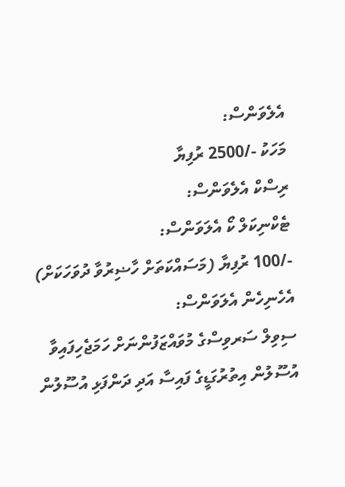އެލެވަންސް:
މަހަކު -/2500 ރުފިޔާ
ރިސްކް އެލެވަންސް:
ޓެކްނިކަލް ކޯ އެލަވަންސް:
-/100 ރުފިޔާ (މަސައްކަތަށް ހާޟިރުވާ ދުވަހަކަށް)
އެހެނިހެން އެލަވަންސް:
ސިވިލް ސަރވިސްގެ މުވައްޒަފުންނަށް ހަމަޖެހިފައިވާ އުސޫލުން އިތުރުގަޑީގެ ފައިސާ އަދި ދަންފަޅި އުސޫލުން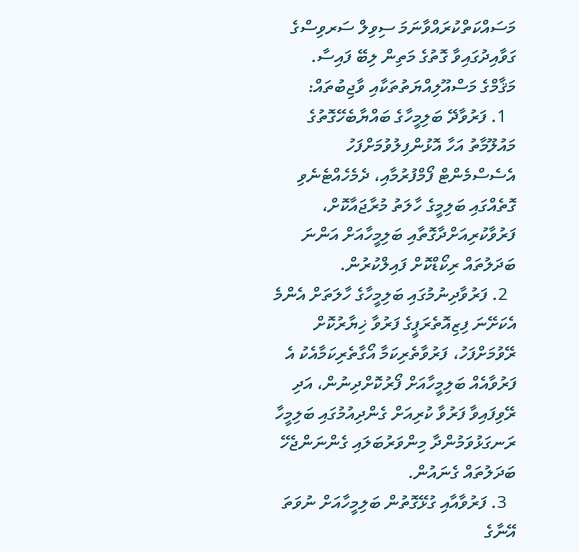މަސައްކަތްކުރައްވާނަމަ ސިވިލް ސަރވިސްގެ ގަވާއިދުގައިވާ ގޮތުގެ މަތިން ލިބޭ ފައިސާ.
މަޤާމްގެ މަސްއޫލިއްޔަތުތަކާއި ވާޖިބުތައް:
  1. ފަރުވާދޭ ބަލިމީހާގެ ބައްޔާބެހޭގޮތުގެ މައުލޫމާތު އަހާ އޮޅުންފިލުވުމަށްފަހު އެސެސްމެންޓް ފޯމްފުރުމާއި، ދެމެހެއްޓެނެވި ގޮތެއްގައި ބަލިމީގެ ހާލަތު މުރާޖައާކޮށް، ފަރުވާކުރިއަށްދާގޮތާއި ބަލިމީހާއަށް އަންނަ ބަދަލުތައް ރިކޯޑްކޮށް ފައިލްކުރުން.
  2. ފަރުވާދިނުމުގައި ބަލިމީހާގެ ހާލަތަށް އެންމެ އެކަށޭނަ ފިޒިއޮތެރަޕީގެ ފަރުވާ ޚިޔާރުކޮށް ރޭވުމަށްފަހު، ފަރުވާތެރިކަމާ އޯގާތެރިކަމާއެކު އެ ފަރުވާއެއް ބަލިމީހާއަށް ފޯރުކޮށްދިނުން، އަދި ރޭވިފައިވާ ފަރުވާ ކުރިއަށް ގެންދިއުމުގައި ބަލިމީހާ ރަނގަޅުވަމުންދާ މިންވަރުބަލައި ގެންނަންޖެހޭ ބަދަލުތައް ގެނައުން.
  3. ފަރުވާއާއި ގުޅޭގޮތުން ބަލިމީހާއަށް ނުވަތަ އޭނާގެ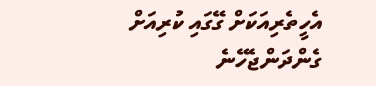އެހީތެރިއަކަށް ގޭގައި ކުރިއަށް ގެންދަންޖެހޭނެ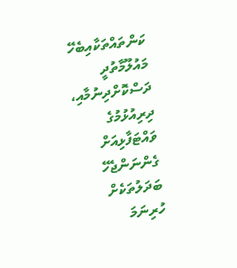ކަންތައްތަކާއިބެހޭ މައުލޫމާތުދީ ދަސްކޮށްދިނުމާއި، ދިރިއުޅުމުގެ ވައްޓަފާޅިއަށް ގެންނަންޖެހޭ ބަދަލުތަކެށް ހުރިނަމަ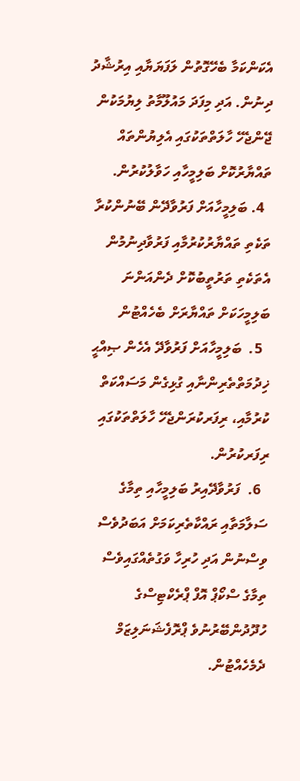އެކަންކަމާ ބެހޭގޮތުން ލަފަޔަޔާއި އިރުޝާދު ދިނުން. އަދި މިފަދަ މައުލޫމާތު ލިޔުމަކުން ޖޭންޖެހޭ ހާލަތްތަކުގައި އެލިޔުންތައް ތައްޔާރުކޮށް ބަލިމީހާއި ހަވާލުކުރުން.
  4. ބަލިމީހާއަށް ފަރުވާދޭން ބޭނުންކުރާ ތަކެތި ތައްޔާރުކުރުމާއި ފަރުވާދިނުމުން އެތަކެތި ތަރުތީބުކޮށް ދެންއަންނަ ބަލިމީހަކަށް ތައްޔާރަށް ބެހެއްޓުން
  5.  ބަލިމީހާއަށް ފަރުވާދޭ އެހެން ޞިއްޙީ ޚިދުމަތްތެރިންނާއި ގުޅިގެން މަސައްކަތް ކުރުމާއި، ރިފަރކުރަންޖެހޭ ހާލަތްތަކުގައި ރިފަރކުރުން.
  6.  ފަރުވާދޭއިރު ބަލިމީހާއި ތިމާގެ ސަލާމަތާއި ރައްކާތެރިކަމަށް އަބަދުވެސް ވިސްނުން އަދި ހުރިހާ ވަގުތެއްގައިވެސް ތިމާގެ ސްކޯޕް އޮފް ޕްރެކްޓިސްގެ ހުދޫދުންބޭރުނުވެ ޕްރޮފެޝަނަލިޒަމް ދެމެހެއްޓުން.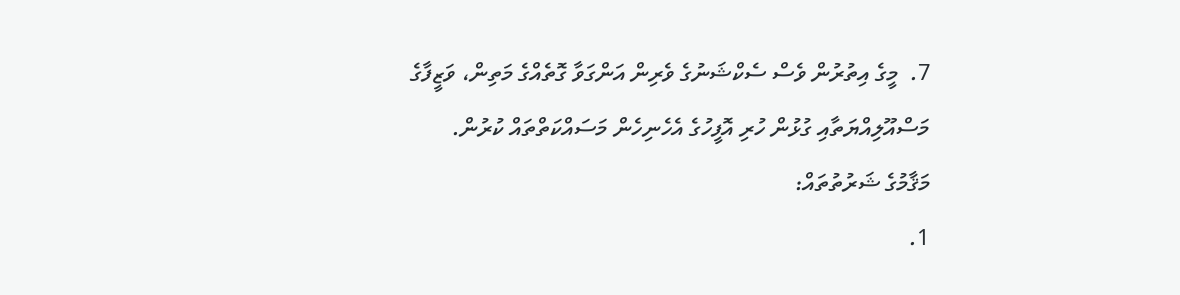7.  މީގެ އިތުރުން ވެސް ސެކްޝަނުގެ ވެރިން އަންގަވާ ގޮތެއްގެ މަތިން، ވަޒީފާގެ މަސްއޫލިއްޔަތާއި ގުޅުން ހުރި އޮފީހުގެ އެހެނިހެން މަސައްކަތްތައް ކުރުން.
މަޤާމުގެ ޝަރުތުތައް:
1.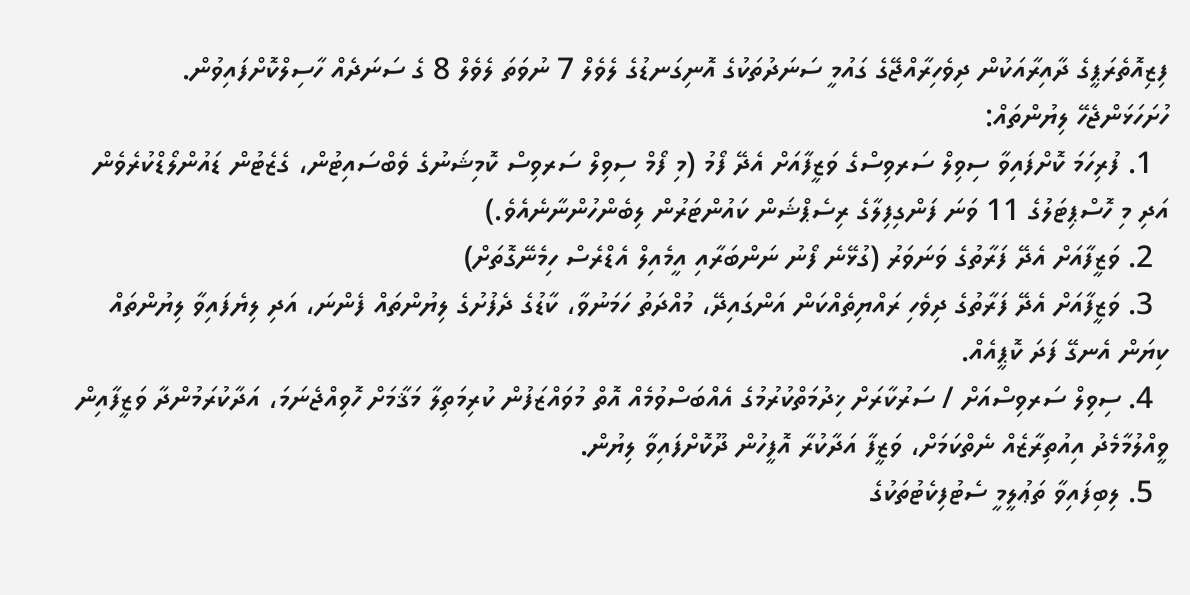ފިޒިއޮތެރަޕީގެ ދާއިރާއަކުން ދިވެހިރާއްޖޭގެ ގައުމީ ސަނަދުތަކުގެ އޮނިގަނޑުގެ ލެވެލް 7 ނުވަތަ ލެވެލް 8 ގެ ސަނަދެއް ހާސިލްކޮށްފައިވުން.
ހުށަހަޅަންޖެހޭ ލިޔުންތައް:
  1. ފުރިހަމަ ކޮށްފައިވާ ސިވިލް ސަރވިސްގެ ވަޒީފާއަށް އެދޭ ފޯމު (މި ފޯމް ސިވިލް ސަރވިސް ކޮމިޝަނުގެ ވެބްސައިޓުން، ގެޒެޓުން ޑައުންލޯޑްކުރެވެން އަދި މި ހޮސްޕިޓަލުގެ 11 ވަނަ ފަންގިފިލާގެ ރިސެޕްޝަން ކައުންޓަރުން ލިބެންހުންނާނެއެވެ.)
  2. ވަޒީފާއަށް އެދޭ ފަރާތުގެ ވަނަވަރު (ގުޅޭނެ ފޯނު ނަންބަރާއި އީމެއިލް އެޑްރެސް ހިމެނޭގޮތަށް)
  3. ވަޒީފާއަށް އެދޭ ފަރާތުގެ ދިވެހި ރައްޔިތެއްކަން އަންގައިދޭ، މުއްދަތު ހަމަނުވާ، ކާޑުގެ ދެފުށުގެ ލިޔުންތައް ފެންނަ، އަދި ލިޔެފައިވާ ލިޔުންތައް ކިޔަން އެނގޭ ފަދަ ކޮޕީއެއް.
  4. ސިވިލް ސަރވިސްއަށް / ސަރުކާރަށް ޚިދުމަތްކުރުމުގެ އެއްބަސްވުމެއް އޮތް މުވައްޒަފުން ކުރިމަތިލާ މަޤާމަށް ހޮވިއްޖެނަމަ، އަދާކުރަމުންދާ ވަޒީފާއިން ވީއްލުމާމެދު އިއުތިރާޒެއް ނެތްކަމަށް، ވަޒީފާ އަދާކުރާ އޮފީހުން ދޫކޮށްފައިވާ ލިޔުން.
  5. ލިބިފައިވާ ތަޢުލީމީ ސެޓުފިކެޓުތަކުގެ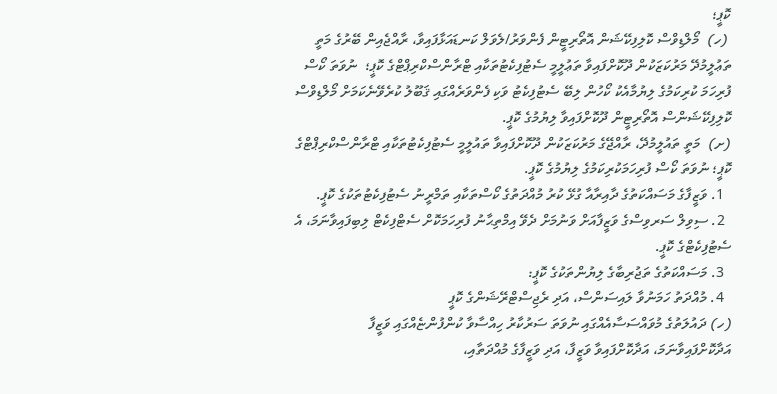ކޮޕީ؛
 (ހ)  މޯލްޑިވްސް ކޮލިފިކޭޝަން އޮތޯރިޓީން ފެންވަރު/ލެވަލް ކަނޑައަޅާފައިވާ، ރާއްޖެއިން ބޭރުގެ މަތީ ތަޢުލީމުދޭ މަރުކަޒަކުން ދޫކޮށްފައިވާ ތަޢުލީމީ ސެޓުފިކެޓުތަކާއި ޓްރާންސްކްރިޕްޓްގެ ކޮޕީ؛  ނުވަތަ ކޯސް ފުރިހަމަ ކުރިކަމުގެ ލިޔުމާއެކު ކޯހުން ލިބޭ ސެޓުފިކެޓު ވަކި ފެންވަރެއްގައި ޤަބޫލު ކުރެވޭނެކަމަށް މޯލްޑިވްސް ކޮލިފިކޭޝަންސް އޮތޯރިޓީން ދޫކޮށްފައިވާ ލިޔުމުގެ ކޮޕީ.
(ށ)  މަތީ ތައުލީމުދޭ، ރާއްޖޭގެ މަރުކަޒަކުން ދޫކޮށްފައިވާ ތައުލީމީ ސެޓުފިކެޓުތަކާއި ޓްރާންސްކްރިޕްޓްގެ ކޮޕީ؛ ނުވަތަ ކޯސް ފުރިހަމަކުރިކަމުގެ ލިޔުމުގެ ކޮޕީ.
  1. ވަޒީފާގެ މަސައްކަތުގެ ދާއިރާއާ ގުޅޭ ކުރު މުއްދަތުގެ ކޯސްތަކާއި ތަމްރީނު ސެޓުފިކެޓުތަކުގެ ކޮޕީ.
  2. ސިވިލް ސަރވިސްގެ ވަޒީފާއަށް ވަނުމަށް ދެވޭ އިމްތިޙާނު ފުރިހަމަކޮށް ސެޓްފިކެޓް ލިބިފައިވާނަމަ، އެ ސެޓުފިކެޓްގެ ކޮޕީ.
  3. މަސައްކަތުގެ ތަޖުރިބާގެ ލިޔުންތަކުގެ ކޮޕީ:
  4. މުއްދަތު ހަމަނުވާ ލައިސަންސް، އަދި ރެޖިސްޓްރޭޝަންގެ ކޮޕީ
(ހ) ދައުލަތުގެ މުވައްސަސާއެއްގައި ނުވަތަ ސަރުކާރު ހިއްސާވާ ކުންފުންޏެއްގައި ވަޒީފާ އަދާކޮށްފައިވާނަމަ، އަދާކޮށްފައިވާ ވަޒީފާ، އަދި ވަޒީފާގެ މުއްދަތާއި،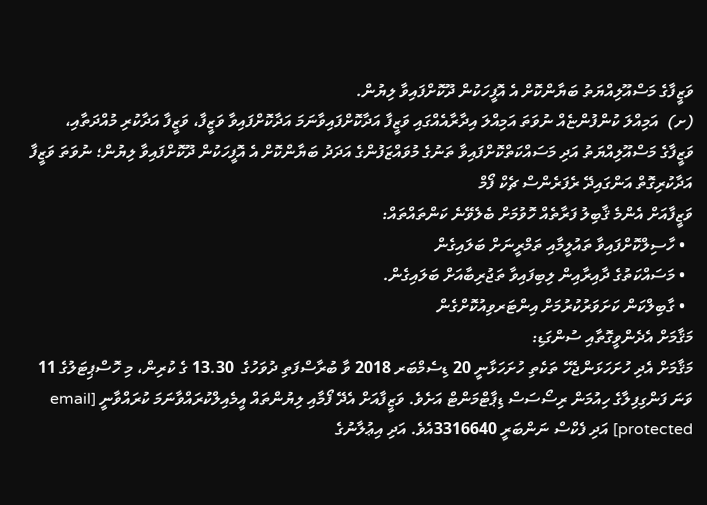ވަޒީފާގެ މަސްއޫލިއްޔަތު ބަޔާންކޮށް އެ އޮފީހަކުން ދޫކޮށްފައިވާ ލިޔުން.
(ށ)  އަމިއްލަ ކުންފުންޏެއް ނުވަތަ އަމިއްލަ އިދާރާއެއްގައި ވަޒީފާ އަދާކޮށްފައިވާނަމަ އަދާކޮށްފައިވާ ވަޒީފާ، ވަޒީފާ އަދާކުރި މުއްދަތާއި، ވަޒީފާގެ މަސްއޫލިއްޔަތު އަދި މަސައްކަތްކޮށްފައިވާ ތަނުގެ މުވައްޒަފުންގެ އަދަދު ބަޔާންކޮށް އެ އޮފީހަކުން ދޫކޮށްފައިވާ ލިޔުން؛ ނުވަތަ ވަޒީފާ އަދާކުރިގޮތް އަންގައިދޭ ރެފަރެންސް ޗެކް ފޯމް
ވަޒީފާއަށް އެންމެ ޤާބިލު ފަރާތެއް ހޮވުމަށް ބެލެވޭނެ ކަންތައްތައް:
  • ހާސިލްކޮށްފައިވާ ތައުލީމާއި ތަމްރީނަށް ބަލައިގެން
  • މަސައްކަތުގެ ދާއިރާއިން ލިބިފައިވާ ތަޖުރިބާއަށް ބަލައިގެން.
  • ގާބިލްކަން ކަށަވަރުކުރުމަށް އިންޓަރވިއުކޮށްގެން
މަޤާމަށް އެދެންވީގޮތާއި ސުންގަޑި:
މަޤާމަށް އެދި ހުށަހަޅަންޖެހޭ ތަކެތި ހުށަހަޅާނީ 20 ޑިސެމްބަރ 2018 ވާ ބުރާސްފަތި ދުވަހުގެ  13.30 ގެ ކުރިން، މި ހޮސްޕިޓަލުގެ 11 ވަނަ ފަންގިފިލާގެ ހިއުމަން ރިސޯސަސް ޑިޕާޓްމަންޓް އަށެވެ. ވަޒީފާއަށް އެދޭ ފޯމާއި ލިޔުންތައް އީމެއިލްކުރައްވާނަމަ ކުރައްވާނީ [email protected] އަދި ފެކްސް ނަންބަރީ 3316640އެވެ. އަދި އިޢުލާނުގެ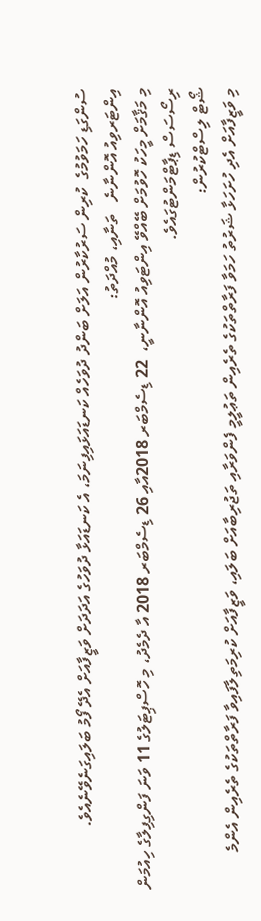ސުންގަޑި ހަމަވުމުގެ  ކުރިން ސަރުކާރުން އަލަށް ބަންދު ދުވަހެއް ކަނޑައަޅައިފިނަމަ، އެ ކަނޑައަޅާ ދުވަހުގެ އަދަދަށް ވަޒީފާއަށް އެދޭ ފޯމު ބަލައިގަނެވޭނެއެވެ.
އިންޓަރވިއު އޮންނާނެ   ތަނާއި، މުއްދަތު:
މި މަޤާމަށް މީހަކު ހޮވުމަށް ބޭއްވޭ އިންޓަވިއު އޮންނާނީ،  22 ޑިސެމްބަރ 2018އާއި 26 ޑިސެމްބަރ 2018 އާ ދެމެދު، މި ހޮސްޕިޓަލުގެ 11 ވަނަ ފަންގިފިލާގެ ހިއުމަން ރިސޯސަސް ޑިޕާޓްމަންޓުގައެވެ.
ޝޯޓް ލިސްޓްކުރުން:
މި ވަޒީފާއަށް އެދި ހުށަހަޅާ ޝަރުތު ހަމަވާ ފަރާތްތަކުގެ ތެރެއިން ތަޢުލީމީ ފެންވަރާއި ތަޖުރިބާއަށް ބަލައި، ވަޒީފާއަށް ކުރިމަތިލާފައިވާ ފަރާތްތަކުގެ ތެރެއިން އެންމެ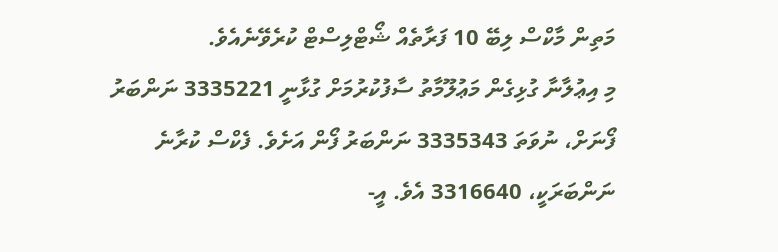މަތިން މާކްސް ލިބޭ 10 ފަރާތެއް ޝޯޓްލިސްޓް ކުރެވޭނެއެވެ.
މި އިޢުލާނާ ގުޅިގެން މަޢުލޫމާތު ސާފުކުރުމަށް ގުޅާނީ 3335221 ނަންބަރު ފޯނަށް، ނުވަތަ 3335343 ނަންބަރު ފޯން އަށެވެ. ފެކްސް ކުރާނެ ނަންބަރަކީ، 3316640 އެވެ. އީ-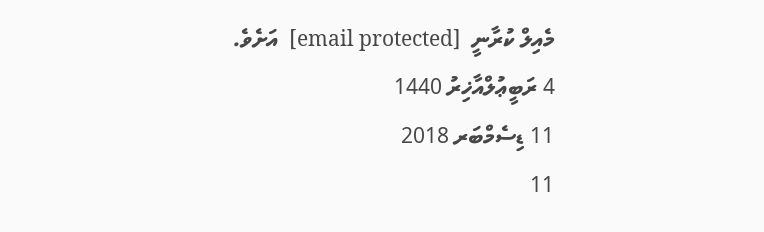މެއިލް ކުރާނީ  [email protected]  އަށެވެ.
4 ރަބީޢުލްއާޚިރު 1440
11 ޑިސެމްބަރ 2018
11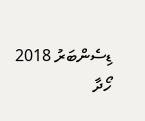ޑިސެންބަރު 2018
ހޯދާ